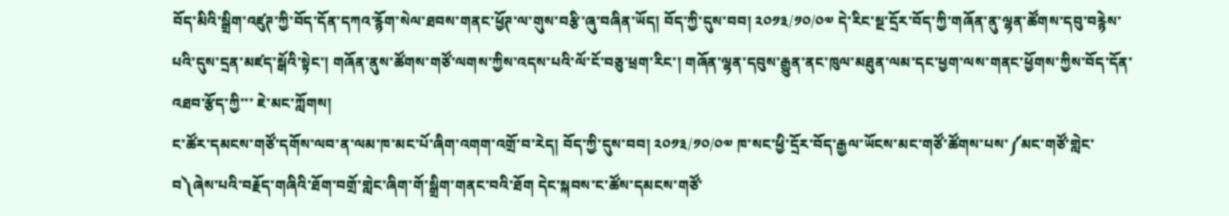བོད་མིའི་སྒྲིག་འཛུཊ་ཀྱི་བོད་དོན་དཀའ་རྙོག་སེལ་ཐབས་གནང་ཕྱོཊ་ལ་གུས་བརྩི་ཞུ་བཞིན་ཡོད། བོད་ཀྱི་དུས་བབ། ༢༠༡༣/༡༠/༠༧ དེ་རིང་སྔ་དྲོར་བོད་ཀྱི་གཞོན་ནུ་ལྷན་ཚོགས་དབུ་བརྙེས་པའི་དུས་དྲན་མཛད་སྒོའི་སྟེང་། གཞོན་ནུས་ཚོགས་གཙོ་ལགས་ཀྱིས་འདས་པའི་ལོ་ངོ་བཅུ་ཕྲག་རིང་། གཞོན་ལྷན་དབུས་རྒྱུན་ནང་ཁུལ་མཐུན་ལམ་དང་ཕྱག་ལས་གནང་ཕྱོགས་ཀྱིས་བོད་དོན་འཐབ་རྩོད་ཀྱི་་་ ཇེ་མང་ཀློགས།
ང་ཚོར་དམངས་གཙོ་དགོས་ལབ་ན་ལམ་ཁ་མང་པོ་ཞིག་འགག་འགྲོ་བ་རེད། བོད་ཀྱི་དུས་བབ། ༢༠༡༣/༡༠/༠༧ ཁ་སང་ཕྱི་དྲོར་བོད་རྒྱལ་ཡོངས་མང་གཙོ་ཚོགས་པས་༼མང་གཙོ་གླེང་བ༽ཞེས་པའི་བརྗོད་གཞིའི་ཐོག་བགྲོ་གླེང་ཞིག་གོ་སྒྲིག་གནང་བའི་ཐོག དེང་སྐབས་ང་ཚོས་དམངས་གཙོ་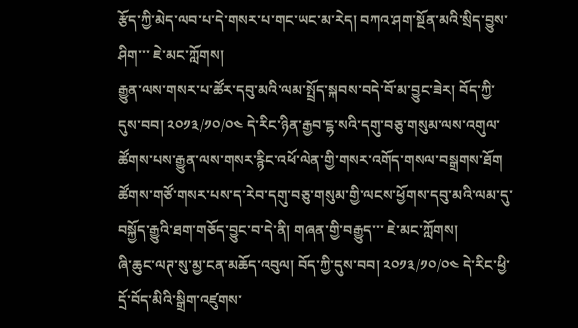རྩོད་ཀྱི་མེད་ལབ་པ་དེ་གསར་པ་གང་ཡང་མ་རེད། བཀའ་ཤག་སྔོན་མའི་སྲིད་བྱུས་ཤིག་་་ ཇེ་མང་ཀློགས།
རྒྱུན་ལས་གསར་པ་ཚོར་དབུ་མའི་ལམ་སྤྲོད་སྐབས་བདེ་བོ་མ་བྱུང་ཟེར། བོད་ཀྱི་དུས་བབ། ༢༠༡༣/༡༠/༠༤ དེ་རིང་ཉིན་རྒྱབ་ངྷ་སའི་དགུ་བཅུ་གསུམ་ལས་འགུལ་ཚོགས་པས་རྒྱུན་ལས་གསར་རྙིང་འཕོ་ལེན་གྱི་གསར་འགོད་གསལ་བསྒྲགས་ཐོག ཚོགས་གཙོ་གསར་པས་ད་རེབ་དགུ་བཅུ་གསུམ་གྱི་ལངས་ཕྱོགས་དབུ་མའི་ལམ་དུ་བསྐྱོད་རྒྱུའི་ཐག་གཅོད་བྱུང་བ་དེ་ནི། གཞན་གྱི་བརྒྱུད་་་ ཇེ་མང་ཀློགས།
ཞི་ཆུང་ལཊ་སུ་མྱ་ངན་མཆོད་འབུལ། བོད་ཀྱི་དུས་བབ། ༢༠༡༣/༡༠/༠༤ དེ་རིང་ཕྱི་དྲོ་བོད་མིའི་སྒྲིག་འཛུགས་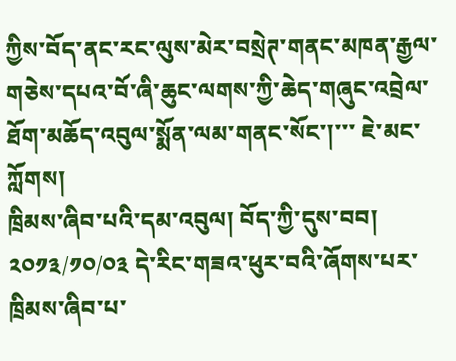ཀྱིས་བོད་ནང་རང་ལུས་མེར་བསྲེཊ་གནང་མཁན་རྒྱལ་གཅེས་དཔའ་བོ་ཞི་ཆུང་ལགས་ཀྱི་ཆེད་གཞུང་འབྲེལ་ཐོག་མཆོད་འབུལ་སྨོན་ལམ་གནང་སོང་།་་་ ཇེ་མང་ཀློགས།
ཁྲིམས་ཞིབ་པའི་དམ་འབུལ། བོད་ཀྱི་དུས་བབ། ༢༠༡༣/༡༠/༠༣ དེ་རིང་གཟའ་ཕུར་བའི་ཞོགས་པར་ཁྲིམས་ཞིབ་པ་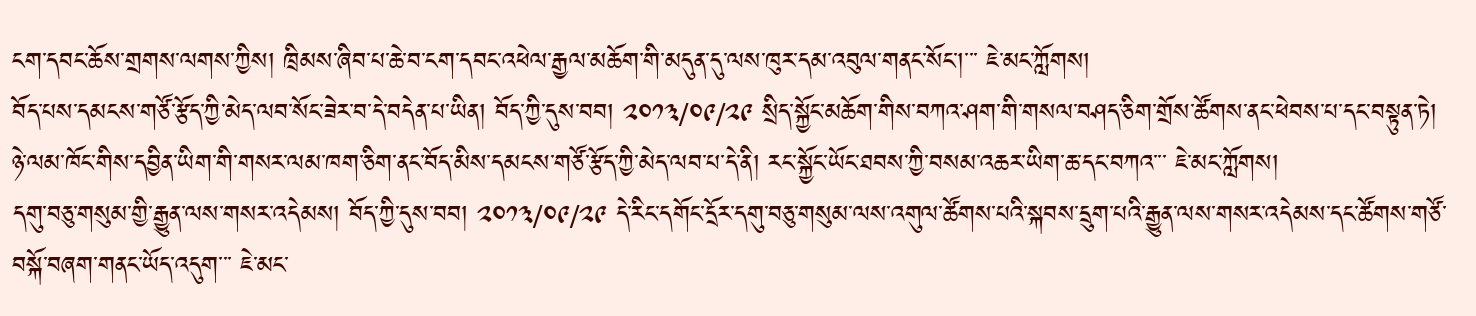ངག་དབང་ཆོས་གྲགས་ལགས་ཀྱིས། ཁྲིམས་ཞིབ་པ་ཆེ་བ་ངག་དབང་འཕེལ་རྒྱལ་མཆོག་གི་མདུན་དུ་ལས་ཁུར་དམ་འབུལ་གནང་སོང་།་་་ ཇེ་མང་ཀློགས།
བོད་པས་དམངས་གཙོ་རྩོད་ཀྱི་མེད་ལབ་སོང་ཟེར་བ་དེ་བདེན་པ་ཡིན། བོད་ཀྱི་དུས་བབ། ༢༠༡༣/༠༩/༢༩ སྲིད་སྐྱོང་མཆོག་གིས་བཀའ་ཤག་གི་གསལ་བཤད་ཅིག་གྲོས་ཚོགས་ནང་ཕེབས་པ་དང་བསྟུན་ཏེ། ཉེ་ལམ་ཁོང་གིས་དབྱིན་ཡིག་གི་གསར་ལམ་ཁག་ཅིག་ནང་བོད་མིས་དམངས་གཙོ་རྩོད་ཀྱི་མེད་ལབ་པ་དེ་ནི། རང་སྐྱོང་ཡོང་ཐབས་ཀྱི་བསམ་འཆར་ཡིག་ཆ་དང་བཀའ་་་ ཇེ་མང་ཀློགས།
དགུ་བཅུ་གསུམ་གྱི་རྒྱུན་ལས་གསར་འདེམས། བོད་ཀྱི་དུས་བབ། ༢༠༡༣/༠༩/༢༩ དེ་རིང་དགོང་དྲོར་དགུ་བཅུ་གསུམ་ལས་འགུལ་ཚོགས་པའི་སྐབས་དྲུག་པའི་རྒྱུན་ལས་གསར་འདེམས་དང་ཚོགས་གཙོ་བསྐོ་བཞག་གནང་ཡོད་འདུག་་་ ཇེ་མང་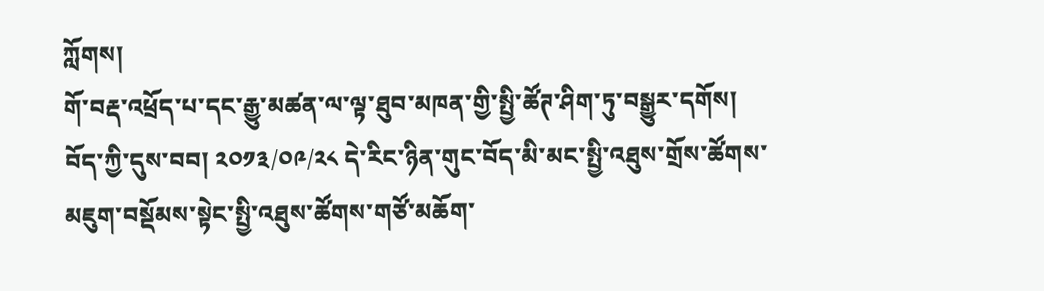ཀློགས།
གོ་བརྡ་འཕྲོད་པ་དང་རྒྱུ་མཚན་ལ་ལྟ་ཐུབ་མཁན་གྱི་སྤྱི་ཚོཊ་ཤིག་ཏུ་བསྒྱུར་དགོས། བོད་ཀྱི་དུས་བབ། ༢༠༡༣/༠༩/༢༨ དེ་རིང་ཉིན་གུང་བོད་མི་མང་སྤྱི་འཐུས་གྲོས་ཚོགས་མཇུག་བསྡོམས་སྟེང་སྤྱི་འཐུས་ཚོགས་གཙོ་མཆོག་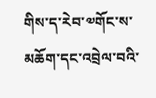གིས་ད་རེབ་༧གོང་ས་མཆོག་དང་འབྲེལ་བའི་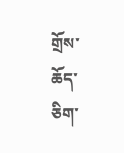གྲོས་ཆོད་ཅིག་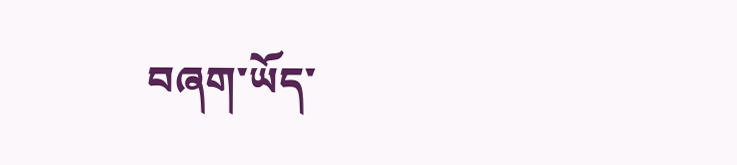བཞག་ཡོད་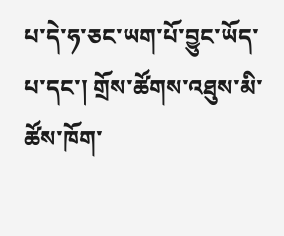པ་དེ་ཧ་ཅང་ཡག་པོ་བྱུང་ཡོད་པ་དང་། གྲོས་ཚོགས་འཐུས་མི་ཚོས་ཁོག་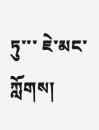ཏུ་་་ ཇེ་མང་ཀློགས།